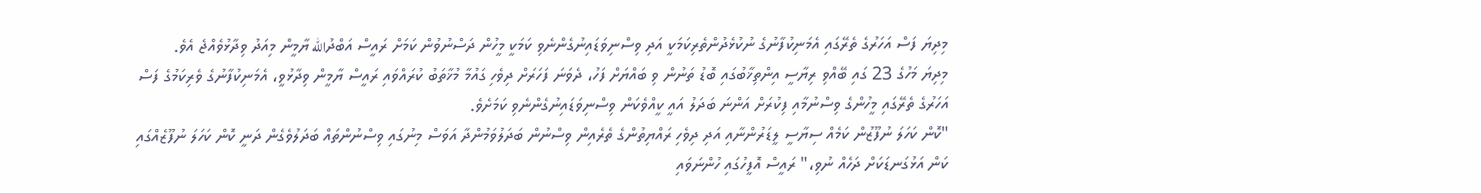މިދިޔަ ފަސް އަހަރުގެ ތެރޭގައި އެމަނިކުފާނުގެ ނުކުޅެދުންތެރިކަމަކީ އަދި ވިސްނިވަޑައިނުގެންނެވި ކަމަކީ މީހުން ދަސްނުވުން ކަމަށް ރައީސް އަބްދުالله ޔާމީން މިއަދު ވިދާޅުވެއްޖެ އެވެ.
މިދިޔަ މަހުގެ 23 ގައި ބޭއްވި ރިޔާސީ އިންތިޚާބުގައި ބޮޑު ތަނުން ވި ބައްޔަށް ފަހު، ދެވަނަ ފަހަރަށް ދިވެހި ގައުމާ މުޚާތަބު ކުރައްވައި ރައީސް ޔާމީން ވިދާޅުވީ، އެމަނިކުފާނުގެ ވެރިކަމުގެ ފަސް އަހަރުގެ ތެރޭގައި މީހުންގެ ވިސްނުމާއި ފިކުރަށް އަންނަ ބަދަލު އައީ ކީއްވެކަން ވިސްނިވަޑައިނުގެންނެވި ކަމަށެވެ.
"ކޮން ކަހަލަ ނުފޫޒުން ކަމެއް ސިޔާސީ ލީޑަރުންނާއި އަދި ދިވެހި ރައްޔިތުންގެ ތެރެއިން ވިސްނުން ބަދަލުވަމުންދާ އަވަސް މިނުގައި ވިސްނުންތައް ބަދަލުވެގެން ދަނީ ކޮން ކަހަލަ ނުފޫޒެއްގައި ކަން އަޅުގަނޑަކަށް ދަހެއް ނުވި،" ރައީސް އޮފީހުގައި ހުންނަވައި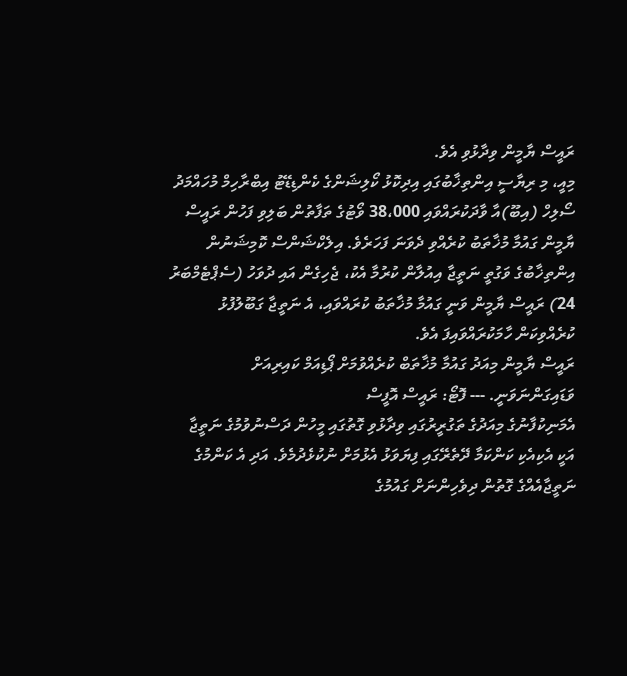ރައީސް ޔާމީން ވިދާޅުވި އެވެ.
މިއީ، މި ރިޔާސީ އިންތިޚާބުގައި އިދިކޮޅު ކޯލިޝަންގެ ކެންޑިޑޭޓު އިބްރާހިމް މުހައްމަދު ސޯލިހް (އިބޫ)އާ ވާދަކުރައްވައި 38،000 ވޯޓުގެ ތަފާތުން ބަލިވި ފަހުން ރައީސް ޔާމީން ގައުމާ މުޚާތަބު ކުރެއްވި ދެވަނަ ފަހަރެވެ. އިލެކްޝަންސް ކޮމިޝަނުން އިންތިޚާބުގެ ވަގުތީ ނަތީޖާ އިއުލާން ކުރުމާ އެކު، ޖެހިގެން އައި ދުވަހު (ސެޕްޓެމްބަރު 24) ރައީސް ޔާމީން ވަނީ ގައުމާ މުޚާތަބު ކުރައްވައި، އެ ނަތީޖާ ގަބޫލުފުޅު ކުރެއްވިކަން ހާމަކުރައްވައިފަ އެވެ.
ރައީސް ޔާމީން މިއަދު ގައުމާ މުޚާތަބް ކުރެއްވުމަށް ޕޯޑިއަމް ކައިރިއަށް ވަޑައިގަންނަވަނީ. --- ފޮޓޯ: ރައީސް އޮފީސް
އެމަނިކުފާނުގެ މިއަދުގެ ތަގުރީރުގައި ވިދާޅުވި ގޮތުގައި މީހުން ދަސްނުވުމުގެ ނަތީޖާ އަކީ އެކިއެކި ކަންކަމާ ދޭތެރޭގައި ފިޔަވަޅު އެޅުމަށް ނުކުޅެދުމެވެ. އަދި އެ ކަންމުގެ ނަތީޖާއެއްގެ ގޮތުން ދިވެހިންނަށް ގައުމުގެ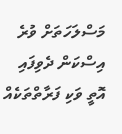މަސްލަހަތަށް ވުރެ އިސްކަން ދެވިފައި އޮތީ ވަކި ފަރާތްތަކެއް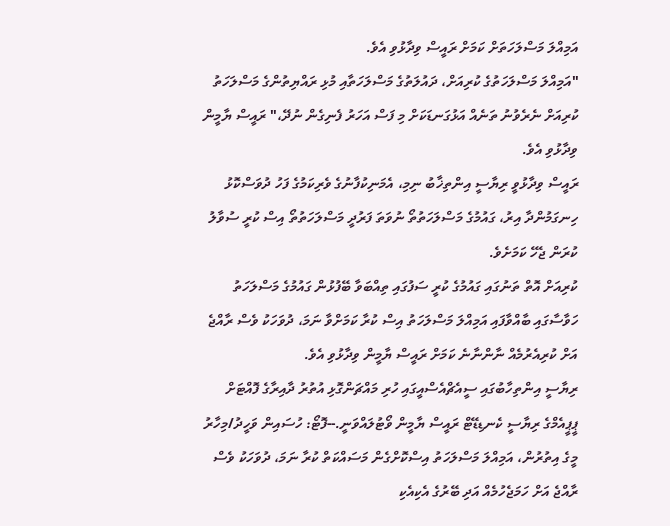އަމިއްލަ މަސްލަހަތަށް ކަމަށް ރައީސް ވިދާޅުވި އެވެ.
"އަމިއްލަ މަސްލަހަތުގެ ކުރިއަށް، ދައުލަތުގެ މަސްލަހަތާއި މުޅި ރައްޔިތުންގެ މަސްލަހަތު ކުރިއަށް ނެރެވުނު ތަނެއް އަޅުގަނޑަކަށް މި ފަސް އަހަރު ފެނިގެން ނުދޭ،" ރައީސް ޔާމީން ވިދާޅުވި އެވެ.
ރައީސް ވިދާޅުވީ ރިޔާސީ އިންތިޚާބު ނިމި، އެމަނިކުފާނުގެ ވެރިކަމުގެ ފަހު ދުވަސްކޮޅު ހިނގަމުންދާ އިރު، ގައުމުގެ މަސްލަހަތުތޯ ނުވަތަ ފަރުދީ މަސްލަހަތުތޯ އިސް ކުރީ ސުވާލު ކުރަން ޖެހޭ ކަމަށެވެ.
ކުރިއަށް އޮތް ތަނުގައި ގައުމުގެ ކުރީ ސަފުގައި ތިއްބަވާ ބޭފުޅުން ގައުމުގެ މަސްލަހަތު ހަވާސާގައި ބާއްވާފައި އަމިއްލަ މަސްލަހަތު އިސް ކުރާ ކަމަށްވާ ނަމަ، ދުވަހަކު ވެސް ރާއްޖެ އަށް ކުރިއެރުމެއް ނާންނާނެ ކަމަށް ރައީސް ޔާމީން ވިދާޅުވި އެވެ.
ރިޔާސީ އިންތިހާބުގައި ސީއެޗްއެސްއީގައި ހުރި މައްޗަންގޮޅި އުތުރު ދާއިރާގެ ފޮއްޓަށް ޕީޕީއެމްގެ ރިޔާސީ ކެނޑިޑޭޓް ރައީސް ޔާމީން ވޯޓުލައްވަނީ.--ފޮޓޯ: ހުސައިން ވަހީދު/މިހާރު
މީގެ އިތުރުން، އަމިއްލަ މަސްލަހަތު އިސްކޮށްގެން މަސައްކަތް ކުރާ ނަމަ، ދުވަހަކު ވެސް ރާއްޖެ އަށް ހަމަޖެހުމެއް އަދި ބޭރުގެ އެކިއެކި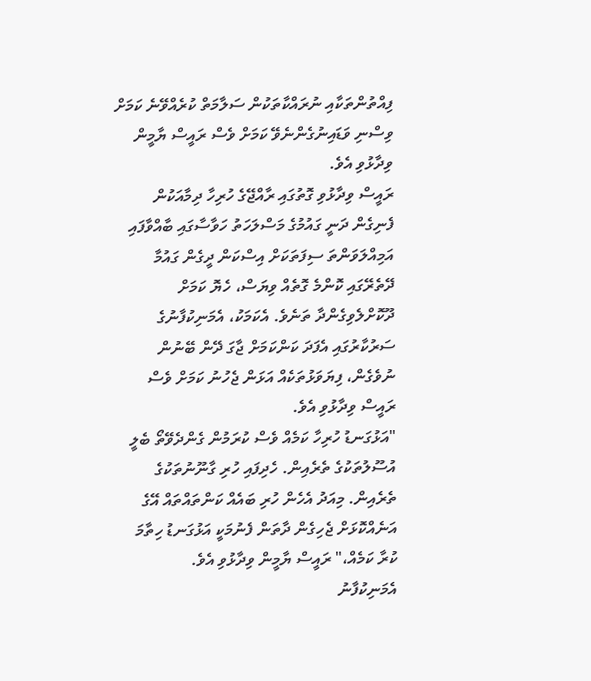ފިއްތުންތަކާއި ނުރައްކާތަކުން ސަލާމަތް ކުރެއްވޭނެ ކަމަށް ވިސްނި ވަޑައިނުގެންނެވޭ ކަމަށް ވެސް ރައީސް ޔާމީން ވިދާޅުވި އެވެ.
ރައީސް ވިދާޅުވި ގޮތުގައި ރާއްޖޭގެ ހުރިހާ ދިމާއަކުން ފެނިގެން ދަނީ ގައުމުގެ މަސްލަހަތު ހަވާސާގައި ބާއްވާފައި އަމިއްލަވަންތަ ސިފަތަކަށް އިސްކަން ދީގެން ގައުމާ ދޭތެރޭގައި ކޮންމެ ގޮތެއް ވިޔަސް، ހެޔޮ ކަމަށް ދޫކޮށްލެވިގެންދާ ތަނެވެ. އެކަމަކު، އެމަނިކުފާނުގެ ސަރުކާރުގައި އެފަދަ ކަންކަމަށް ޖާގަ ދޭން ބޭނުން ނުވެގެން، ފިޔަވަޅުތަކެއް އަޅަން ޖެހުނު ކަމަށް ވެސް ރައީސް ވިދާޅުވި އެވެ.
"އަޅުގަނޑު ހުރިހާ ކަމެއް ވެސް ކުރަމުން ގެންދެވޭތޯ ބެލީ އުސޫލުތަކުގެ ތެރެއިން. ހެދިފައި ހުރި ގާނޫނުތަކުގެ ތެރެއިން. މިއަދު އެހެން ހުރި ބައެއް ކަންތައްތައް އޭގެ އަނެއްކޮޅަށް ޖެހިގެން ދާތަން ފެނުމަކީ އަޅުގަނޑު ހިތާމަ ކުރާ ކަމެއް،" ރައީސް ޔާމީން ވިދާޅުވި އެވެ.
އެމަނިކުފާނު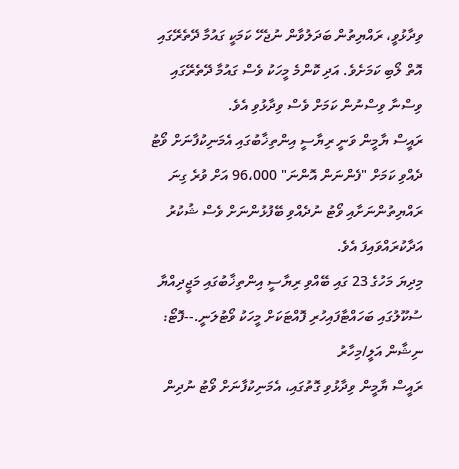ވިދާޅުވީ، ރައްޔިތުން ބަދަލުވާން ނުޖެހޭ ކަމަކީ ގައުމާ ދޭތެރޭގައި އޮތް ލޯބި ކަމަށެވެ. އަދި ކޮންމެ މީހަކު ވެސް ގައުމާ ދޭތެރޭގައި ވިސްނާ ވިސްނުން ކަމަށް ވެސް ވިދާޅުވި އެވެ.
ރައީސް ޔާމީން ވަނީ ރިޔާސީ އިންތިޚާބުގައި އެމަނިކުފާނަށް ވޯޓު ދެއްވި ކަމަށް "ފެންނަން އޮންނަ" 96،000 އަށް ވުރެ ގިނަ ރައްޔިތުންނަށާއި ވޯޓު ނުދެއްވި ބޭފުޅުންނަށް ވެސް ޝުކުރު އަދާކުރައްވައިފަ އެވެ.
މިދިޔަ މަހުގެ 23 ގައި ބޭއްވި ރިޔާސީ އިންތިޚާބުގައި މަޖީދިއްޔާ ސުކޫލުގައި ބަހައްޓާފައިހުރި ފޮއްޓަކަށް މީހަކު ވޯޓުލަނީ.--ފޮޓޯ: ނިޝާން އަލީ/މިހާރު
ރައީސް ޔާމީން ވިދާޅުވި ގޮތުގައި، އެމަނިކުފާނަށް ވޯޓު ނުދިން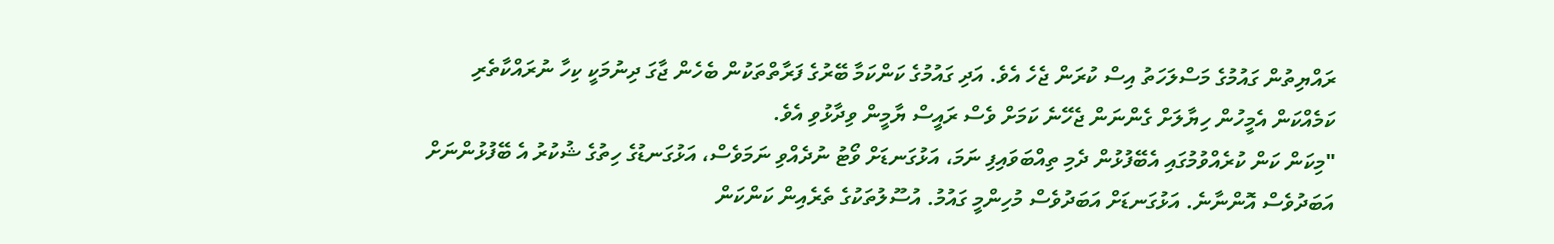ރައްޔިތުން ގައުމުގެ މަސްލަހަތު އިސް ކުރަން ޖެހެ އެވެ. އަދި ގައުމުގެ ކަންކަމާ ބޭރުގެ ފަރާތްތަކުން ބެހެން ޖާގަ ދިނުމަކީ ކިހާ ނުރައްކާތެރި ކަމެއްކަން އެމީހުން ހިޔާލަށް ގެންނަން ޖެހޭނެ ކަމަށް ވެސް ރައީސް ޔާމީން ވިދާޅުވި އެވެ.
"މިކަން ކަން ކުރެއްވުމުގައި އެބޭފުޅުން ދެމި ތިއްބަވައިފި ނަމަ، އަޅުގަނޑަށް ވޯޓު ނުދެއްވި ނަމަވެސް، އަޅުގަނޑުގެ ހިތުގެ ޝުކުރު އެ ބޭފުޅުންނަށް އަބަދުވެސް އޮންނާނެ. އަޅުގަނޑަށް އަބަދުވެސް މުހިންމީ ގައުމު. އުސޫލުތަކުގެ ތެރެއިން ކަންކަން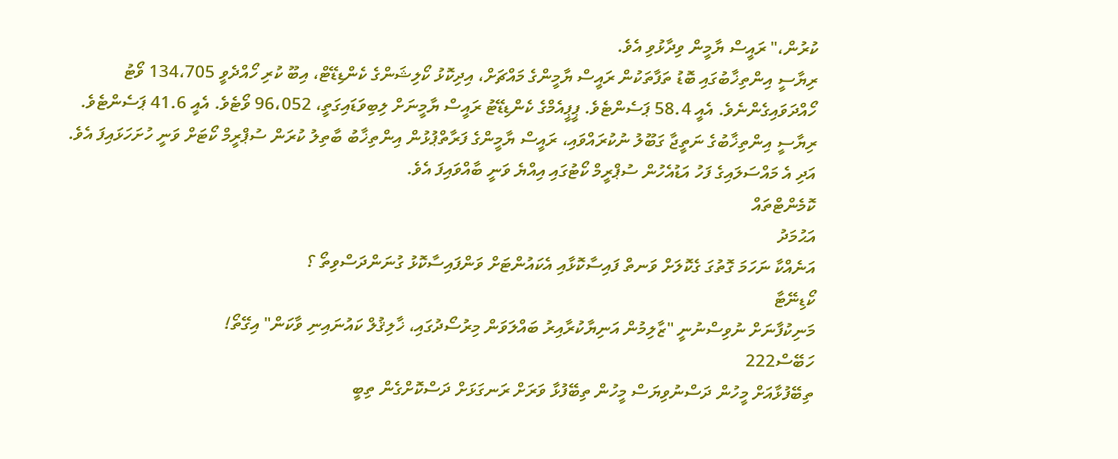ކުރުން،" ރައީސް ޔާމީން ވިދާޅުވި އެވެ.
ރިޔާސީ އިންތިޚާބުގައި ބޮޑު ތަފާތަކުން ރައީސް ޔާމީންގެ މައްޗަށް، އިދިކޮޅު ކޯލިޝަންގެ ކެންޑިޑޭޓް، އިބޫ ކުރި ހޯއްދެވީ 134،705 ވޯޓު ހޯއްދަވައިގެންނެވެ. އެއީ 58.4 ޕަސެންޓެވެ. ޕީޕީއެމްގެ ކެންޑިޑޭޓު ރައީސް ޔާމީނަށް ލިބިވަޑައިގަތީ، 96،052 ވޯޓެވެ. އެއީ 41.6 ޕަސެންޓެވެ.
ރިޔާސީ އިންތިޚާބުގެ ނަތީޖާ ގަބޫލު ނުކުރައްވައި، ރައީސް ޔާމީންގެ ފަރާތްޕުޅުން އިންތިޚާބު ބާތިލު ކުރަން ސުޕްރީމް ކޯޓަށް ވަނީ ހުށަހަޅައިފަ އެވެ. އަދި އެ މައްސަލައިގެ ފަހު އަޑުއެހުން ސުޕްރީމް ކޯޓުގައި އިއްޔެ ވަނީ ބާއްވައިފަ އެވެ.
ކޮމެންޓްތައް
އަޙުމަދު
އަނެއްކާ ނަހަމަ ގޮތުގަ ގެކޮލަށް ވަނތް ފައިސާކޮޅާއި އެކައުންޓަށް ވަންފައިސާކޮޅު ގުނަންދަސްވިތޯ ؟
ކޯޑިނޭޓާ
މަނިކުފާނަށް ނުވިސްނުނީ "ޒާލިމުން އަނިޔާކުރާއިރު ބައްލަވަން މިރުސޯދުގައި، ޚާލިޤުލް ކައުނައިނި ވާކަން" އިގޭތޯ!
ހަބޭސް222
ތިބޭފުޅާއަށް މީހުން ދަސްނުވިޔަސް މީހުން ތިބޭފުޅާ ވަރަށް ރަނގަޅަށް ދަސްކޮށްގެން ތިބީ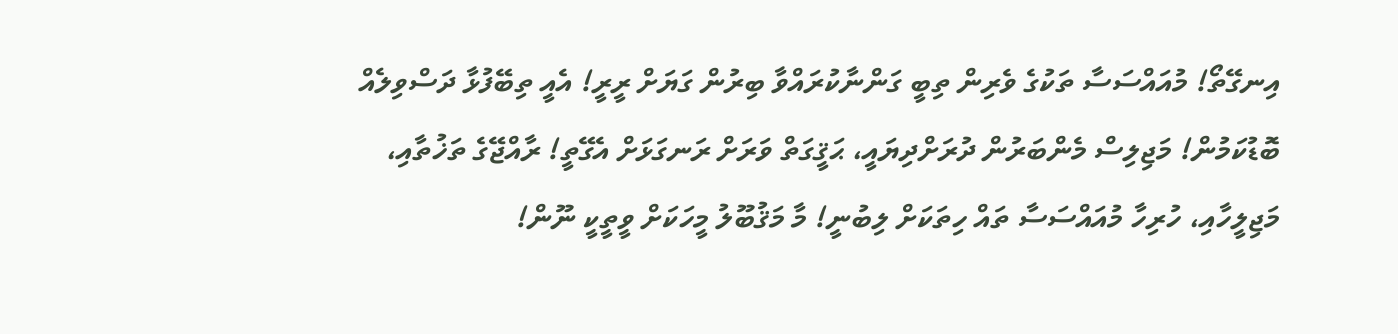އިނގޭތޯ! މުއައްސަސާ ތަކުގެ ވެރިން ތިބީ ގަންނާކުރައްވާ ބިރުން ގަޔަށް ރީރީ! އެއީ ތިބޭފުޅާ ދަސްވިލެއް ބޮޑުކަމުން! މަޖިލިސް މެންބަރުން ދުރަށްދިޔައީ، ޙަޤީގަތް ވަރަށް ރަނގަޅަށް އެގޭތީ! ރާއްޖޭގެ ތަޚުތާއި، މަޖިލީހާއި، ހުރިހާ މުއައްސަސާ ތައް ހިތަކަށް ލިބުނީ! މާ މަޤުބޫލު މީހަކަށް ވީތީކީ ނޫން!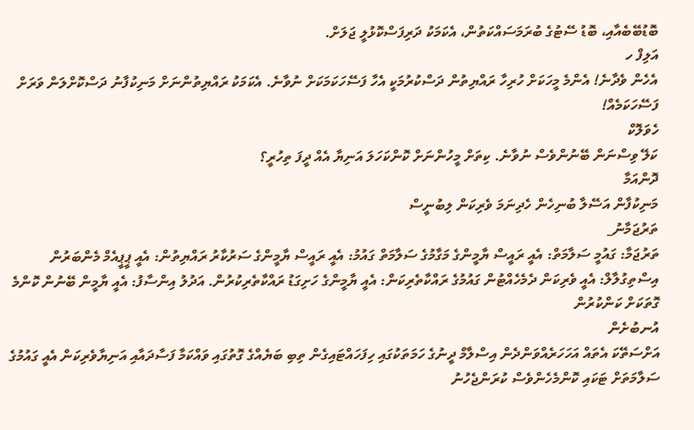ބޮޑުބޭބެއާއި، ބޮޑު ސޭޓުގެ ބުރަމަސައްކަތުން، އެކަމަކު ދަރިފަސްކޮޅުލީ ޖަލަށް.
އަލިފް ހ
އެހެން ވެދާނެ! އެންމެ މީހަކަށް ހުރިހާ ރައްޔިތުން ދަސްކުރުމަކީ އެހާ ފަސޭހަކަމަކަށް ނުވާނެ. އެކަމަކު ރައްޔިތުންނަށް މަނިކުފާނު ދަސްކޮށްލަން ވަރަށް ފަސޭހަކަމެއް!
ހެވަލޮކް
ކަލޭ ވިސްނަން ބޭނުންވެސް ނުވާނެ. ކިތަށް މީހުންނަށް ކޮންކަހަލަ އަނިޔާ އެއް ދީފަ ތިހުރީ؟
ދޮންއަމާ
މަނިކުފާން އަސޭލާ ބުނިހެން ހެދިނަމަ ވެރިކަން ލިބުނީސް
ތަރުޖަމާނު_
ތަރުޖަމާ: ގައުމީ ސަލާމަތް: އެއީ ރައީސް ޔާމީންގެ މަގާމުގެ ސަލާމަތް ގައުމު: އެއީ ރައީސް ޔާމީންގެ ސަރުކާރު ރައްޔިތުން: އެއީ ޕީޕީއެމް މެންބަރުން އިސްތިގުލާލް: އެއީ ވެރިކަން ދެމެހެއްޓުން ގައުމުގެ ރައްކާތެރިކަން: އެއީ ޔާމީންގެ ހަށިގަޑު ރައްކާތެރިކުރުން. އަދުލު އިންސާފު: އެއީ ޔާމީން ބޭނުން ކޮންމެ ގޮތަކަށް ކަންކުރުން
އުނބުށެން
އަށްސަތޭކަ އެތައް އަހަހަރެއްވަންދެން އިސްލާމް ދީނުގެ ހަމަތަކުގައި ހިފަހައްޓައިގެން ތިބި ބަޔެއްގެ ގޮތުގައި ވައްކަމާ ފަސާދައާއި އަނިޔާވެރިކަން އެއީ ގައުމުގެ ސަލާމަތަށް ޓަކައި ކޮންމެހެންވެސް ކުރަންޖެހުނު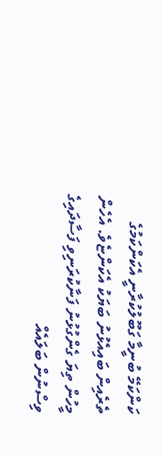ކަންކަމޭ ބުނީމާ ގަބޫލުކުރާނީ އެކަންކަމުގެ ތެރެއިން ބައިއެޅުނު ބަޔަކު އެކަންޏެވެ. އެހެން މީހުން ތިޔަ ގެންގުޅުނު ފަނާކުރަނިވި ފަސާދައިގެ ވިސްނުން ބަލައެއް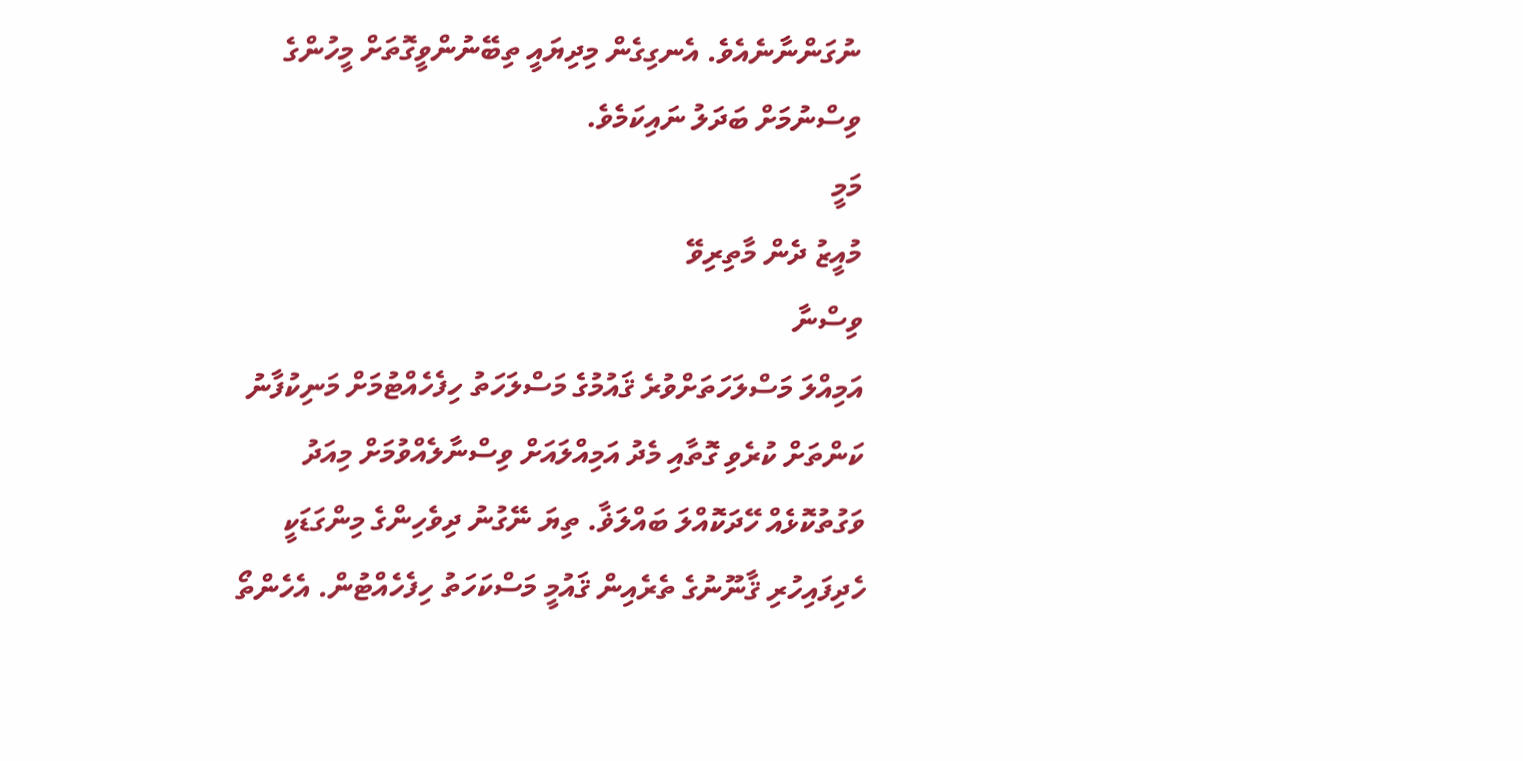ނުގަންނާނެއެވެ. އެނގިގެން މިދިޔައީ ތިބޭނުންވީގޮތަށް މީހުންގެ ވިސްނުމަށް ބަދަލު ނައިކަމެވެ.
މަމީ
މުއީޒު ދެން މާތިރިވޭ
ވިސްނާ
އަމިއްލަ މަސްލަހަތަށްވުރެ ޤައުމުގެ މަސްލަހަތު ހިފެހެއްޓުމަށް މަނިކުފާނު ކަންތަށް ކުރެވި ގޮތާއި މެދު އަމިއްލައަށް ވިސްނާލެއްވުމަށް މިއަދު ވަގުތުކޮޅެއް ހޭދަކޮއްލަ ބައްލަޥާ. ތިޔަ ނޭގުނު ދިވެހިންގެ މިންގަޑަކީ ހެދިފައިހުރި ޤާނޫނުގެ ތެރެއިން ޤައުމީ މަސްކަހަތު ހިފެހެއްޓުން. އެހެންތޯ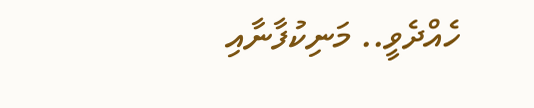ހެއްދެވީ.. މަނިކުފާނާއި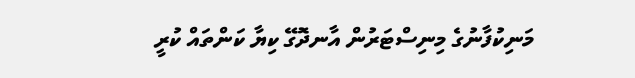މަނިކުފާނުގެ މިނިސްޓަރުން އާނދޮގޭ ކިޔާ ކަންތައް ކުރީ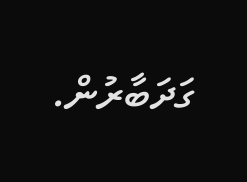ގަދަބާރުން.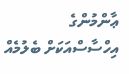ޢާންމުންގެ އިހްސާސްއަކަށް ބެލުމެއް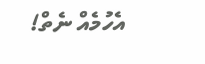އެހުމެއް ނެތް!